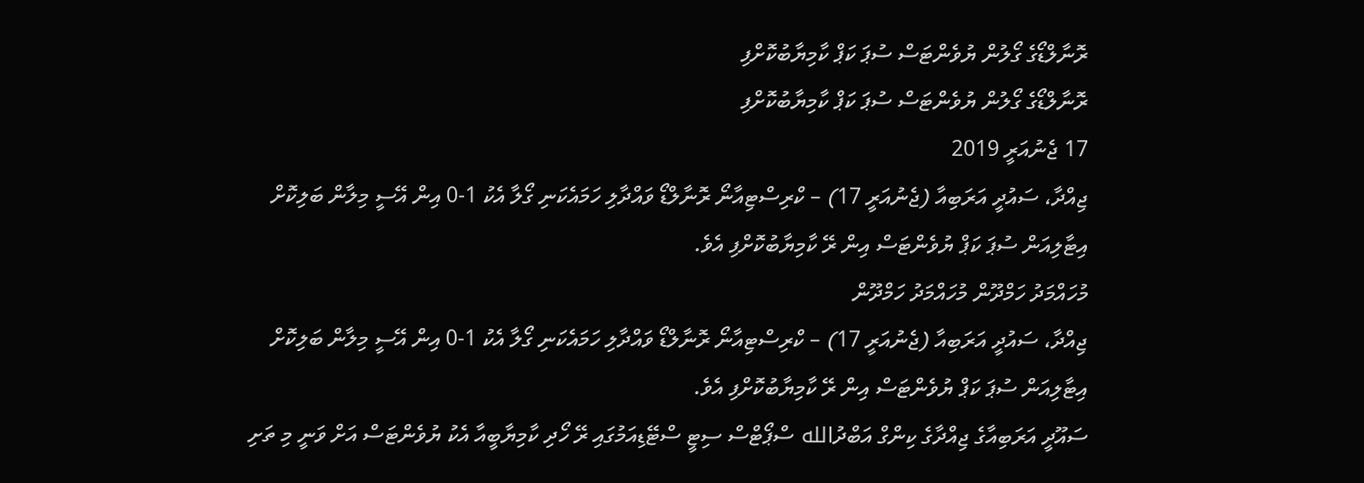ރޮނާލްޑޯގެ ގޯލުން ޔުވެންޓަސް ސުޕަ ކަޕް ކާމިޔާބުކޮށްފި
ރޮނާލްޑޯގެ ގޯލުން ޔުވެންޓަސް ސުޕަ ކަޕް ކާމިޔާބުކޮށްފި
17 ޖެނުއަރީ 2019
ޖިއްދާ، ސައުދީ އަރަބިއާ (ޖެނުއަރީ 17) – ކްރިސްޓިއާނޯ ރޮނާލްޑޯ ވައްދާލި ހަމައެކަނި ގޯލާ އެކު 1-0 އިން އޭސީ މިލާން ބަލިކޮށް އިޓާލިއަން ސުޕަ ކަޕް ޔުވެންޓަސް އިން ރޭ ކާމިޔާބުކޮށްފި އެވެ.
މުހައްމަދު ހަމްދޫން މުހައްމަދު ހަމްދޫން
ޖިއްދާ، ސައުދީ އަރަބިއާ (ޖެނުއަރީ 17) – ކްރިސްޓިއާނޯ ރޮނާލްޑޯ ވައްދާލި ހަމައެކަނި ގޯލާ އެކު 1-0 އިން އޭސީ މިލާން ބަލިކޮށް އިޓާލިއަން ސުޕަ ކަޕް ޔުވެންޓަސް އިން ރޭ ކާމިޔާބުކޮށްފި އެވެ.
ސައޫދީ އަރަބިއާގެ ޖިއްދާގެ ކިންގް އަބްދުالله ސްޕޯޓްސް ސިޓީ ސްޓޭޑިއަމުގައި ރޭ ހޯދި ކާމިޔާބީއާ އެކު ޔުވެންޓަސް އަށް ވަނީ މި ތަށި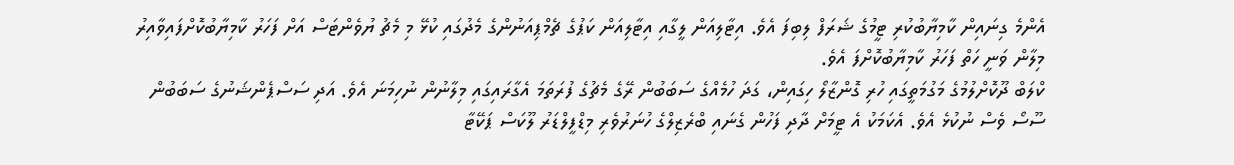އެންމެ ގިނައިން ކާމިޔާބުކުރި ޓީމުގެ ޝަރަފް ލިބިފަ އެވެ. އިޓާލިއަން ލީގާއި އިޓާލިއަން ކަޕުގެ ޗެމްޕިއަނުންގެ މެދުގައި ކުޅޭ މި މެޗު ޔުވެންޓަސް އަށް ފަހަރު ކާމިޔާބުކޮށްފައިވާއިރު މިލާން ވަނީ ހަތް ފަހަރު ކާމިޔާބުކޮށްފަ އެވެ.
ކްލަބް ދޫކޮށްލުމުގެ މަގުމަތީގައި ހުރި ގޮންޒާލޯ ހިގައިން، ގަދަ ހުމެއްގެ ސަބަބުން ރޭގެ މެޗުގެ ފުރަތަމަ އެގާރައިގައި މިލާނުން ނުހިމަނަ އެވެ. އަދި ސަސްޕެންޝަނުގެ ސަބަބުން ސޫސޯ ވެސް ނުކުޅެ އެވެ. އެކަމަކު އެ ޓީމަށް ދާދި ފަހުން ގެނައި ބްރެޒިލްގެ ހުނަރުވެރި މިޑްފީލްޑަރު ލޫކަސް ޕަކޭޓާ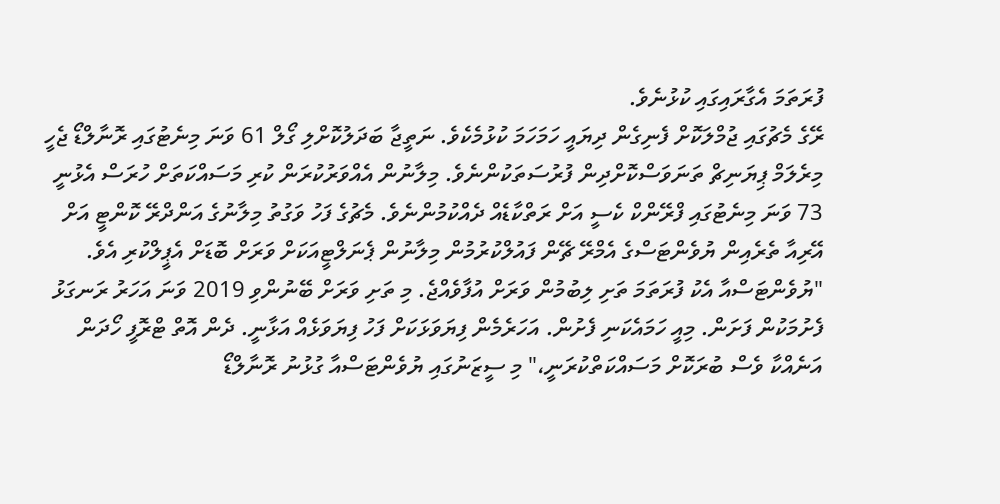ފުރަތަމަ އެގާރައިގައި ކުޅުނެވެ.
ރޭގެ މެޗުގައި ޖުމްލަކޮށް ފެނިގެން ދިޔައީ ހަމަހަމަ ކުޅުމެކެވެ. ނަތީޖާ ބަދަލުކޮށްލި ގޯލް 61 ވަނަ މިނެޓުގައި ރޮނާލްޑޯ ޖެހީ މިރެލަމް ޕިޔަނިޗް ތަނަވަސްކޮށްދިން ފުރުސަތަކުންނެވެ. މިލާނުން އެއްވަރުކުރަން ކުރި މަސައްކަތަށް ހުރަސް އެޅުނީ 73 ވަނަ މިނެޓުގައި ފްރޭންކް ކެސީ އަށް ރަތްކާޑެއް ދެއްކުމުންނެވެ. މެޗުގެ ފަހު ވަގުތު މިލާނުގެ އަންދްރޭ ކޮންޓީ އަށް އޭރިއާ ތެރެއިން ޔުވެންޓަސްގެ އެމްރޭ ޗޭން ފައުލްކުރުމުން މިލާނުން ޕެނަލްޓީއަކަށް ވަރަށް ބޮޑަށް އެޕީލްކުރި އެވެ.
"ޔުވެންޓަސްއާ އެކު ފުރަތަމަ ތަށި ލިބުމުން ވަރަށް އުފާވެއްޖެ. މި ތަށި ވަރަށް ބޭނުންވި 2019 ވަނަ އަހަރު ރަނގަޅު ފެށުމަކުން ފަށަން. މިއީ ހަމައެކަނި ފެށުން. އަހަރެމެން ފިޔަވަޅަކަށް ފަހު ފިޔަވަޅެއް އަޅާނީ. ދެން އޮތް ޓްރޮފީ ހޯދަން އަނެއްކާ ވެސް ބުރަކޮށް މަސައްކަތްކުރަނީ،" މި ސީޒަނުގައި ޔުވެންޓަސްއާ ގުޅުނު ރޮނާލްޑޯ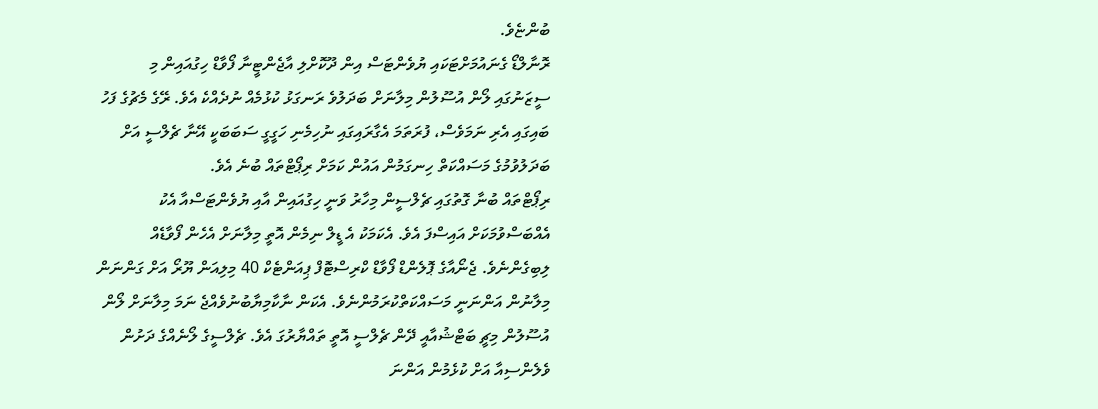ބުންޏެވެ.
ރޮނާލްޑޯ ގެނައުމަށްޓަކައި ޔުވެންޓަސް އިން ދޫކޮށްލި އާޖެންޓީނާ ފޯވާޑް ހިގުއައިން މި ސީޒަނުގައި ލޯން އުސޫލުން މިލާނަށް ބަދަލުވެ ރަނގަޅު ކުޅުމެއް ނުދެއްކެ އެވެ. ރޭގެ މެޗުގެ ފަހު ބައިގައި އެރި ނަމަވެސް، ފުރަތަމަ އެގާރައިގައި ނުހިމެނި ހަގީގީ ސަބަބަކީ އޭނާ ޗެލްސީ އަށް ބަދަލުވުމުގެ މަސައްކަތް ހިނގަމުން އައުން ކަމަށް ރިޕޯޓްތައް ބުނެ އެވެ.
ރިޕޯޓްތައް ބުނާ ގޮތުގައި ޗެލްސީން މިހާރު ވަނީ ހިގުއައިން އާއި ޔުވެންޓަސްއާ އެކު އެއްބަސްވުމަކަށް އައިސްފަ އެވެ. އެކަމަކު އެ ޑީލް ނިމެން އޮތީ މިލާނަށް އެހެން ފޯވާޑެއް ލިބިގެންނެވެ. ޖެނޯއާގެ ޕޮލެންޑް ފޯވާޑް ކްރިސްޓޮފް ޕިއަންޓެކް 40 މިލިއަން ޔޫރޯ އަށް ގަންނަން މިލާނުން އަންނަނީ މަސައްކަތްކުރަމުންނެވެ. އެކަން ނާކާމިޔާބުނުވެއްޖެ ނަމަ މިލާނަށް ލޯން އުސޫލުން މިޗީ ބަޓްޝުއާއީ ދޭން ޗެލްސީ އޮތީ ތައްޔާރުގަ އެވެ. ޗެލްސީގެ ލޯނެއްގެ ދަށުން ވެލެންސިއާ އަށް ކުޅެމުން އަންނަ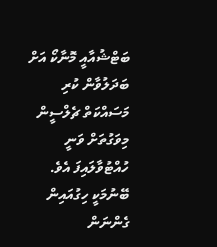ބަޓްޝުއާއީ މޮނާކޯ އަށް ބަދަލުވާން ކުރި މަސައްކަތް ޗެލްސީން މިވަގުތަށް ވަނީ ހުއްޓުވާލައިފަ އެވެ. ބޭނުމަކީ ހިގުއައިން ގެންނަން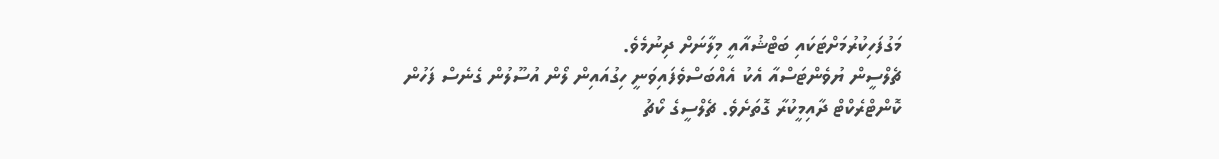މަގުފަހިކުރުމަށްޓަކައި ބަޓްޝުއާއީ މިލާނަށް ދިނުމެވެ.
ޗެލްސީން ޔުވެންޓަސްއާ އެކު އެއްބަސްވެފައިވަނީ ހިގުއައިން ލޯން އުސޫލުން ގެނެސް ފަހުން ކޮންޓްރެކްޓް ދާއިމީކުރާ ގޮތަށެވެ. ޗެލްސީގެ ކޯޗު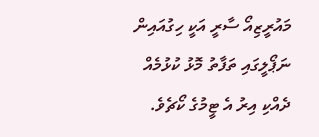މައުރީޒިއޯ ސާރީ އަކީ ހިގުއައިން ނަޕޯލީގައި ތަފާތު މޮޅު ކުޅުމެއް ދެއްކި އިރު އެ ޓީމުގެ ކޯޗެވެ.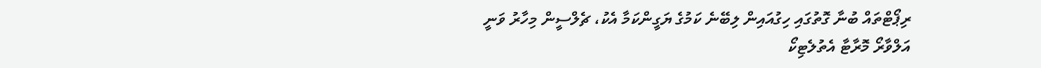ރިޕޯޓްތައް ބުނާ ގޮތުގައި ހިގުއައިން ލިބޭނެ ކަމުގެ ޔަގީންކަމާ އެކު، ޗެލްސީން މިހާރު ވަނީ އަލްވާރޯ މޮރާޓާ އެތުލެޓިކޯ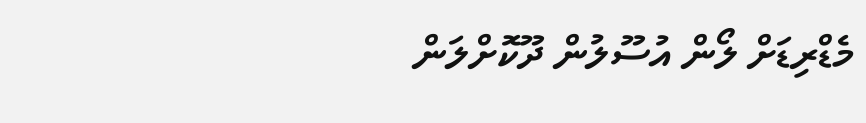މެޑްރިޑަށް ލޯން އުސޫލުން ދޫކޮށްލަން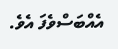އެއްބަސްވެފަ އެވެ.